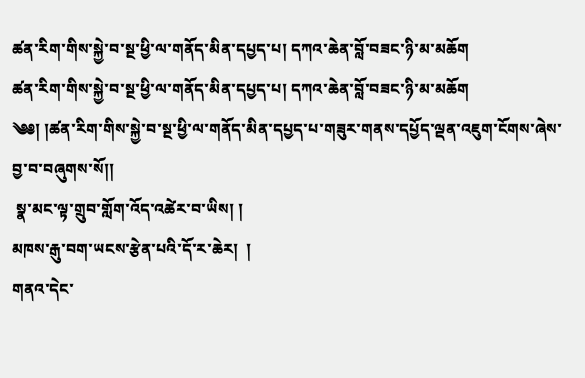ཚན་རིག་གིས་སྐྱེ་བ་སྔ་ཕྱི་ལ་གནོད་མིན་དཔྱད་པ། དཀའ་ཆེན་བློ་བཟང་ཉི་མ་མཆོག
ཚན་རིག་གིས་སྐྱེ་བ་སྔ་ཕྱི་ལ་གནོད་མིན་དཔྱད་པ། དཀའ་ཆེན་བློ་བཟང་ཉི་མ་མཆོག
༄༅། །ཚན་རིག་གིས་སྐྱེ་བ་སྔ་ཕྱི་ལ་གནོད་མིན་དཔྱད་པ་གཟུར་གནས་དཔྱོད་ལྡན་འཇུག་ངོགས་ཞེས་བྱ་བ་བཞུགས་སོ།།
 སྣ་མང་ལྟ་གྲུབ་གློག་འོད་འཚེར་བ་ཡིས། །
མཁས་རྒུ་བག་ཡངས་རྩེན་པའི་དོ་ར་ཆེར།  །
གནའ་དེང་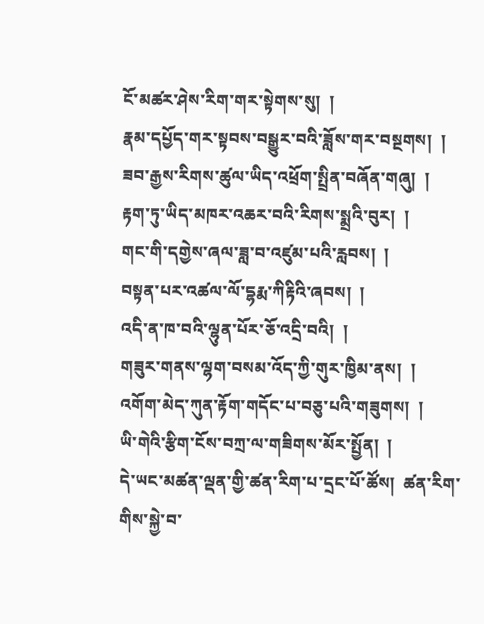ངོ་མཚར་ཤེས་རིག་གར་སྟེགས་སུ།  །
རྣམ་དཔྱོད་གར་སྟབས་བསྒྱུར་བའི་ཟློས་གར་བསྔགས།  །
ཟབ་རྒྱས་རིགས་ཚུལ་ཡིད་འཕྲོག་སྤྲིན་བཞོན་གཞུ།  །
རྟག་ཏུ་ཡིད་མཁར་འཆར་བའི་རིགས་སྨྲའི་བུར།  །
གང་གི་དགྱེས་ཞལ་ཟླ་བ་འཛུམ་པའི་རླབས།  །
བསྟན་པར་འཚལ་ལོ་དྷརྨ་ཀིརྟིའི་ཞབས།  །
འདི་ན་ཁ་བའི་ལྷུན་པོར་ཅོ་འདྲི་བའི།  །
གཟུར་གནས་ལྷག་བསམ་འོད་ཀྱི་གུར་ཁྱིམ་ནས།  །
འགོག་མེད་ཀུན་རྟོག་གདོང་པ་བཅུ་པའི་གཟུགས།  །
ཡི་གེའི་རྩིག་ངོས་བཀྲ་ལ་གཟིགས་མོར་སྤྱོན།  །
དེ་ཡང་མཚན་ལྡན་གྱི་ཚན་རིག་པ་དྲང་པོ་ཚོས།  ཚན་རིག་གིས་སྐྱེ་བ་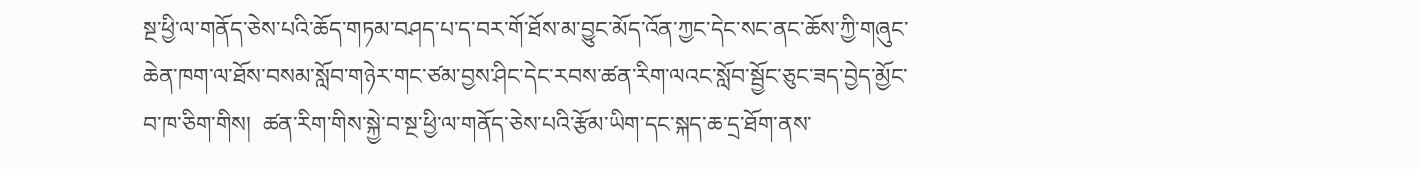སྔ་ཕྱི་ལ་གནོད་ཅེས་པའི་ཆོད་གཏམ་བཤད་པ་ད་བར་གོ་ཐོས་མ་བྱུང་མོད་འོན་ཀྱང་དེང་སང་ནང་ཆོས་ཀྱི་གཞུང་ཆེན་ཁག་ལ་ཐོས་བསམ་སློབ་གཉེར་གང་ཙམ་བྱས་ཤིང་དེང་རབས་ཚན་རིག་ལའང་སློབ་སྦྱོང་ཅུང་ཟད་བྱེད་མྱོང་བ་ཁ་ཅིག་གིས།  ཚན་རིག་གིས་སྐྱེ་བ་སྔ་ཕྱི་ལ་གནོད་ཅེས་པའི་རྩོམ་ཡིག་དང་སྐད་ཆ་དྲ་ཐོག་ནས་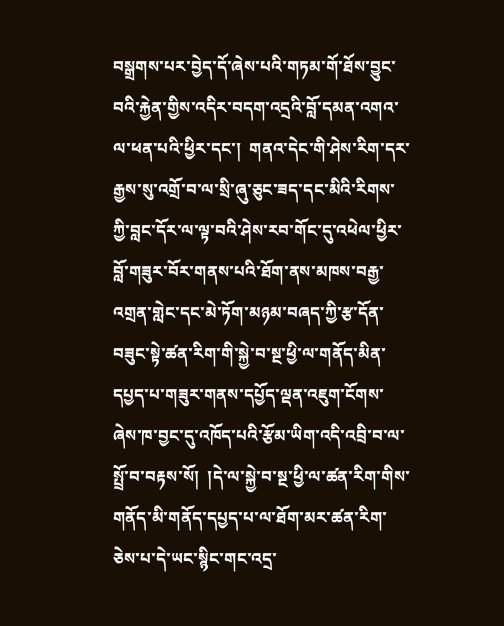བསྒྲགས་པར་བྱེད་དོ་ཞེས་པའི་གཏམ་གོ་ཐོས་བྱུང་བའི་རྐྱེན་གྱིས་འདིར་བདག་འདྲའི་བློ་དམན་འགའ་ལ་ཕན་པའི་ཕྱིར་དང་།  གནའ་དེང་གི་ཤེས་རིག་དར་རྒྱས་སུ་འགྲོ་བ་ལ་སྲི་ཞུ་ཅུང་ཟད་དང་མིའི་རིགས་ཀྱི་བླང་དོར་ལ་ལྟ་བའི་ཤེས་རབ་གོང་དུ་འཕེལ་ཕྱིར་བློ་གཟུར་བོར་གནས་པའི་ཐོག་ནས་མཁས་བརྒྱ་འགྲན་གླེང་དང་མེ་ཏོག་མཉམ་བཞད་ཀྱི་རྩ་དོན་བཟུང་སྟེ་ཚན་རིག་གི་སྐྱེ་བ་སྔ་ཕྱི་ལ་གནོད་མིན་དཔྱད་པ་གཟུར་གནས་དཔྱོད་ལྡན་འཇུག་ངོགས་ཞེས་ཁ་བྱང་དུ་འཁོད་པའི་རྩོམ་ཡིག་འདི་འབྲི་བ་ལ་སྤྲོ་བ་བརྟས་སོ།  །དེ་ལ་སྐྱེ་བ་སྔ་ཕྱི་ལ་ཚན་རིག་གིས་གནོད་མི་གནོད་དཔྱད་པ་ལ་ཐོག་མར་ཚན་རིག་ཅེས་པ་དེ་ཡང་སྙིང་གང་འདྲ་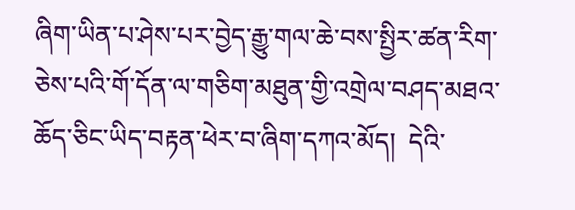ཞིག་ཡིན་པ་ཤེས་པར་བྱེད་རྒྱུ་གལ་ཆེ་བས་སྤྱིར་ཚན་རིག་ཅེས་པའི་གོ་དོན་ལ་གཅིག་མཐུན་གྱི་འགྲེལ་བཤད་མཐའ་ཆོད་ཅིང་ཡིད་བརྟན་ཕེར་བ་ཞིག་དཀའ་མོད།  དེའི་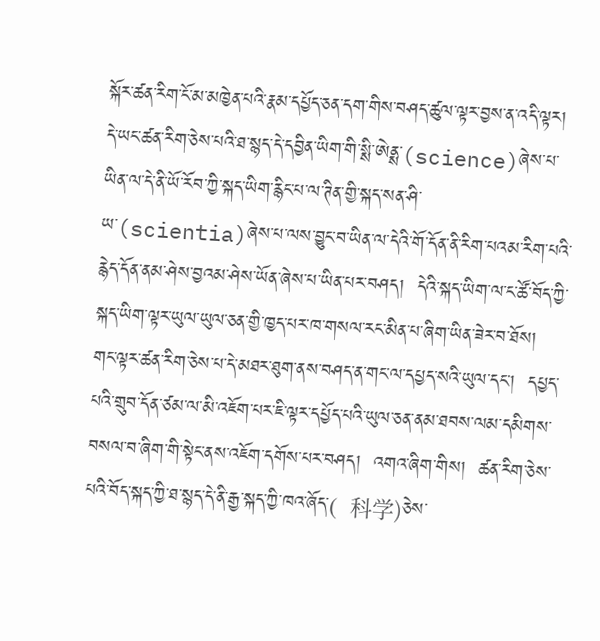སྐོར་ཚན་རིག་ངོ་མ་མཁྱེན་པའི་རྣམ་དཔྱོད་ཅན་དག་གིས་བཤད་ཚུལ་ལྟར་བྱས་ན་འདི་ལྟར།  དེ་ཡང་ཚན་རིག་ཅེས་པའི་ཐ་སྙད་དེ་དབྱིན་ཡིག་གི་སྶི་ཨེནྶ་(science)ཞེས་པ་ཡིན་ལ་དེ་ནི་ཡོ་རོབ་ཀྱི་སྐད་ཡིག་རྙིང་པ་ལ་ཊིན་གྱི་སྐད་སན་ཤི་ཡ་(scientia)ཞེས་པ་ལས་བྱུང་བ་ཡིན་ལ་དེའི་གོ་དོན་ནི་རིག་པའམ་རིག་པའི་རྙེད་དོན་ནམ་ཤེས་བྱའམ་ཤེས་ཡོན་ཞེས་པ་ཡིན་པར་བཤད།  དེའི་སྐད་ཡིག་ལ་ང་ཚོ་བོད་ཀྱི་སྐད་ཡིག་ལྟར་ཡུལ་ཡུལ་ཅན་གྱི་ཁྱད་པར་ཁ་གསལ་རང་མིན་པ་ཞིག་ཡིན་ཟེར་བ་ཐོས།  གང་ལྟར་ཚན་རིག་ཅེས་པ་དེ་མཐར་ཐུག་ནས་བཤད་ན་གང་ལ་དཔྱད་སའི་ཡུལ་དང་།  དཔྱད་པའི་གྲུབ་དོན་ཙམ་ལ་མི་འཇོག་པར་ཇི་ལྟར་དཔྱོད་པའི་ཡུལ་ཅན་ནམ་ཐབས་ལམ་དམིགས་བསལ་བ་ཞིག་གི་སྟེང་ནས་འཇོག་དགོས་པར་བཤད།  འགའ་ཞིག་གིས།  ཚན་རིག་ཅེས་པའི་བོད་སྐད་ཀྱི་ཐ་སྙད་དེ་ནི་རྒྱ་སྐད་ཀྱི་ཁའ་ཞོད་(  科学)ཅེས་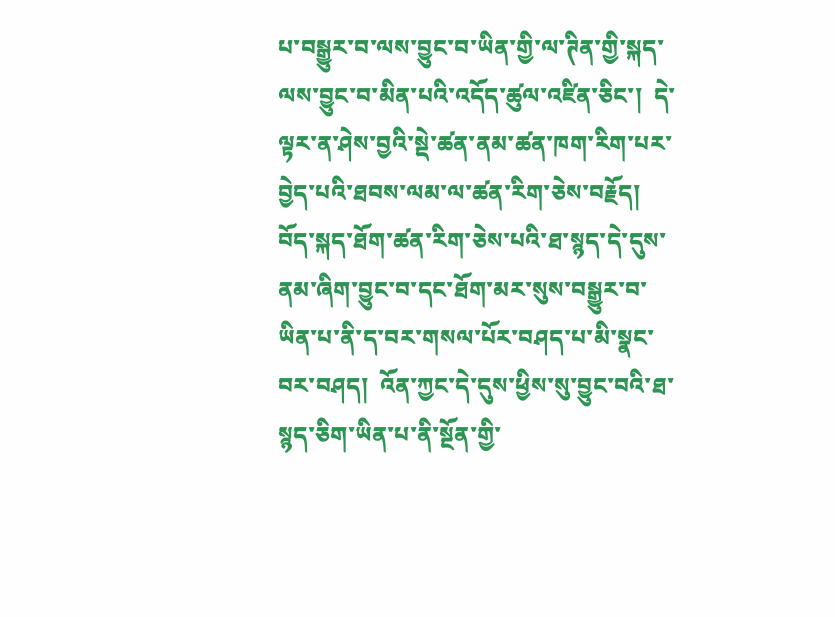པ་བསྒྱུར་བ་ལས་བྱུང་བ་ཡིན་གྱི་ལ་ཊིན་གྱི་སྐད་ལས་བྱུང་བ་མིན་པའི་འདོད་ཚུལ་འཛིན་ཅིང་།  དེ་ལྟར་ན་ཤེས་བྱའི་སྡེ་ཚན་ནམ་ཚན་ཁག་རིག་པར་བྱེད་པའི་ཐབས་ལམ་ལ་ཚན་རིག་ཅེས་བརྗོད།  བོད་སྐད་ཐོག་ཚན་རིག་ཅེས་པའི་ཐ་སྙད་དེ་དུས་ནམ་ཞིག་བྱུང་བ་དང་ཐོག་མར་སུས་བསྒྱུར་བ་ཡིན་པ་ནི་ད་བར་གསལ་པོར་བཤད་པ་མི་སྣང་བར་བཤད།  འོན་ཀྱང་དེ་དུས་ཕྱིས་སུ་བྱུང་བའི་ཐ་སྙད་ཅིག་ཡིན་པ་ནི་སྔོན་གྱི་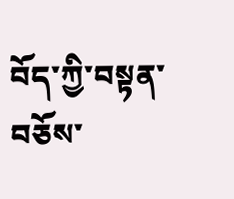བོད་ཀྱི་བསྟན་བཅོས་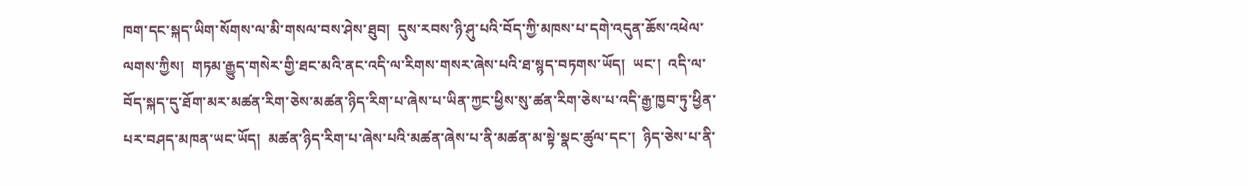ཁག་དང་སྐད་ཡིག་སོགས་ལ་མི་གསལ་བས་ཤེས་ཐུབ།  དུས་རབས་ཉི་ཤུ་པའི་བོད་ཀྱི་མཁས་པ་དགེ་འདུན་ཆོས་འཕེལ་ལགས་ཀྱིས།  གཏམ་རྒྱུད་གསེར་གྱི་ཐང་མའི་ནང་འདི་ལ་རིགས་གསར་ཞེས་པའི་ཐ་སྙད་བཏགས་ཡོད།  ཡང་།  འདི་ལ་བོད་སྐད་དུ་ཐོག་མར་མཚན་རིག་ཅེས་མཚན་ཉིད་རིག་པ་ཞེས་པ་ཡིན་ཀྱང་ཕྱིས་སུ་ཚན་རིག་ཅེས་པ་འདི་རྒྱ་ཁྱབ་ཏུ་ཕྱིན་པར་བཤད་མཁན་ཡང་ཡོད།  མཚན་ཉིད་རིག་པ་ཞེས་པའི་མཚན་ཞེས་པ་ནི་མཚན་མ་སྟེ་སྣང་ཚུལ་དང་།  ཉིད་ཅེས་པ་ནི་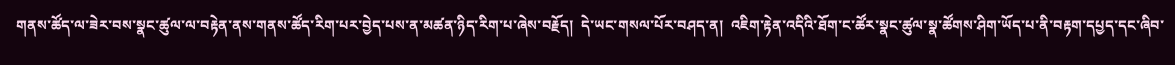གནས་ཚོད་ལ་ཟེར་བས་སྣང་ཚུལ་ལ་བརྟེན་ནས་གནས་ཚོད་རིག་པར་བྱེད་པས་ན་མཚན་ཉིད་རིག་པ་ཞེས་བརྗོད།  དེ་ཡང་གསལ་པོར་བཤད་ན།  འཇིག་རྟེན་འདིའི་ཐོག་ང་ཚོར་སྣང་ཚུལ་སྣ་ཚོགས་ཤིག་ཡོད་པ་ནི་བརྟག་དཔྱད་དང་ཞིབ་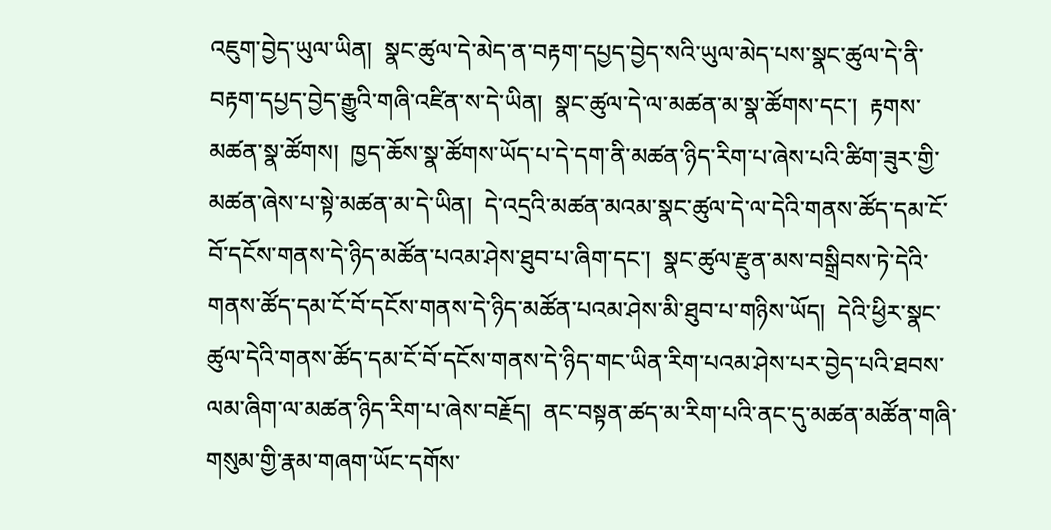འཇུག་བྱེད་ཡུལ་ཡིན།  སྣང་ཚུལ་དེ་མེད་ན་བརྟག་དཔྱད་བྱེད་སའི་ཡུལ་མེད་པས་སྣང་ཚུལ་དེ་ནི་བརྟག་དཔྱད་བྱེད་རྒྱུའི་གཞི་འཛིན་ས་དེ་ཡིན།  སྣང་ཚུལ་དེ་ལ་མཚན་མ་སྣ་ཚོགས་དང་།  རྟགས་མཚན་སྣ་ཚོགས།  ཁྱད་ཆོས་སྣ་ཚོགས་ཡོད་པ་དེ་དག་ནི་མཚན་ཉིད་རིག་པ་ཞེས་པའི་ཚིག་ཟུར་གྱི་མཚན་ཞེས་པ་སྟེ་མཚན་མ་དེ་ཡིན།  དེ་འདྲའི་མཚན་མའམ་སྣང་ཚུལ་དེ་ལ་དེའི་གནས་ཚོད་དམ་ངོ་བོ་དངོས་གནས་དེ་ཉིད་མཚོན་པའམ་ཤེས་ཐུབ་པ་ཞིག་དང་།  སྣང་ཚུལ་རྫུན་མས་བསྒྲིབས་ཏེ་དེའི་གནས་ཚོད་དམ་ངོ་བོ་དངོས་གནས་དེ་ཉིད་མཚོན་པའམ་ཤེས་མི་ཐུབ་པ་གཉིས་ཡོད།  དེའི་ཕྱིར་སྣང་ཚུལ་དེའི་གནས་ཚོད་དམ་ངོ་བོ་དངོས་གནས་དེ་ཉིད་གང་ཡིན་རིག་པའམ་ཤེས་པར་བྱེད་པའི་ཐབས་ལམ་ཞིག་ལ་མཚན་ཉིད་རིག་པ་ཞེས་བརྗོད།  ནང་བསྟན་ཚད་མ་རིག་པའི་ནང་དུ་མཚན་མཚོན་གཞི་གསུམ་གྱི་རྣམ་གཞག་ཡོང་དགོས་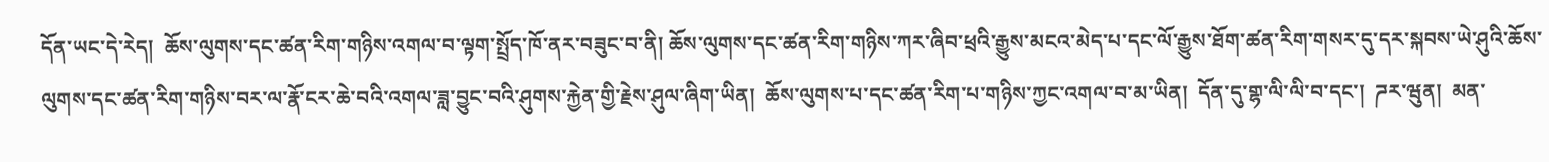དོན་ཡང་དེ་རེད།  ཆོས་ལུགས་དང་ཚན་རིག་གཉིས་འགལ་བ་ལྟག་སྤྲོད་ཁོ་ནར་བཟུང་བ་ནི། ཆོས་ལུགས་དང་ཚན་རིག་གཉིས་ཀར་ཞིབ་ཕྲའི་རྒྱུས་མངའ་མེད་པ་དང་ལོ་རྒྱུས་ཐོག་ཚན་རིག་གསར་དུ་དར་སྐབས་ཡེ་ཤུའི་ཆོས་ལུགས་དང་ཚན་རིག་གཉིས་བར་ལ་རྣོ་ངར་ཆེ་བའི་འགལ་ཟླ་བྱུང་བའི་ཤུགས་རྐྱེན་གྱི་རྗེས་ཤུལ་ཞིག་ཡིན།  ཆོས་ལུགས་པ་དང་ཚན་རིག་པ་གཉིས་ཀྱང་འགལ་བ་མ་ཡིན།  དོན་དུ་གྷ་ལི་ལི་བ་དང་།  ཌར་ཝུན།  མན་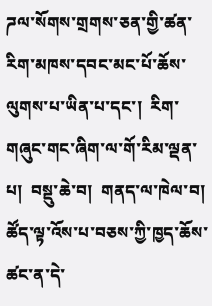ཌལ་སོགས་གྲགས་ཅན་གྱི་ཚན་རིག་མཁས་དབང་མང་པོ་ཆོས་ལུགས་པ་ཡིན་པ་དང་།  རིག་གཞུང་གང་ཞིག་ལ་གོ་རིམ་ལྡན་པ།  བསྡུ་ཆེ་བ།  གནད་ལ་ཁེལ་བ།  ཚོད་ལྟ་འོས་པ་བཅས་ཀྱི་ཁྱད་ཆོས་ཚང་ན་དེ་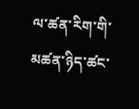ལ་ཚན་རིག་གི་མཚན་ཉིད་ཚང་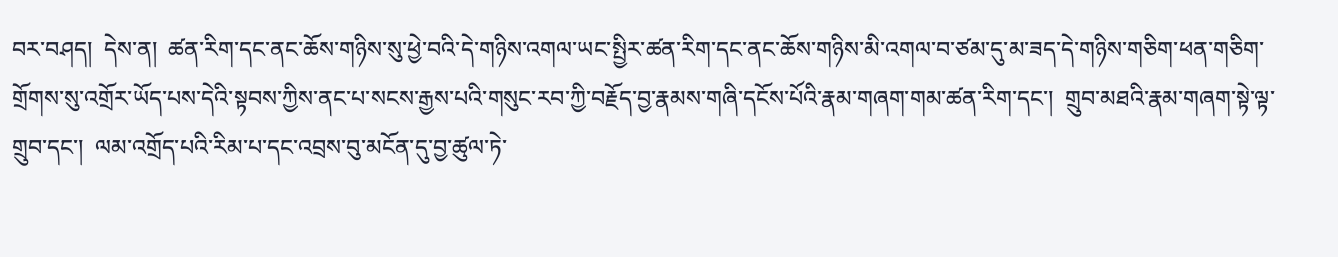བར་བཤད།  དེས་ན།  ཚན་རིག་དང་ནང་ཆོས་གཉིས་སུ་ཕྱེ་བའི་དེ་གཉིས་འགལ་ཡང་སྤྱིར་ཚན་རིག་དང་ནང་ཆོས་གཉིས་མི་འགལ་བ་ཙམ་དུ་མ་ཟད་དེ་གཉིས་གཅིག་ཕན་གཅིག་གྲོགས་སུ་འགྲོར་ཡོད་པས་དེའི་སྟབས་ཀྱིས་ནང་པ་སངས་རྒྱས་པའི་གསུང་རབ་ཀྱི་བརྗོད་བྱ་རྣམས་གཞི་དངོས་པོའི་རྣམ་གཞག་གམ་ཚན་རིག་དང་།  གྲུབ་མཐའི་རྣམ་གཞག་སྟེ་ལྟ་གྲུབ་དང་།  ལམ་འགྲོད་པའི་རིམ་པ་དང་འབྲས་བུ་མངོན་དུ་བྱ་ཚུལ་ཏེ་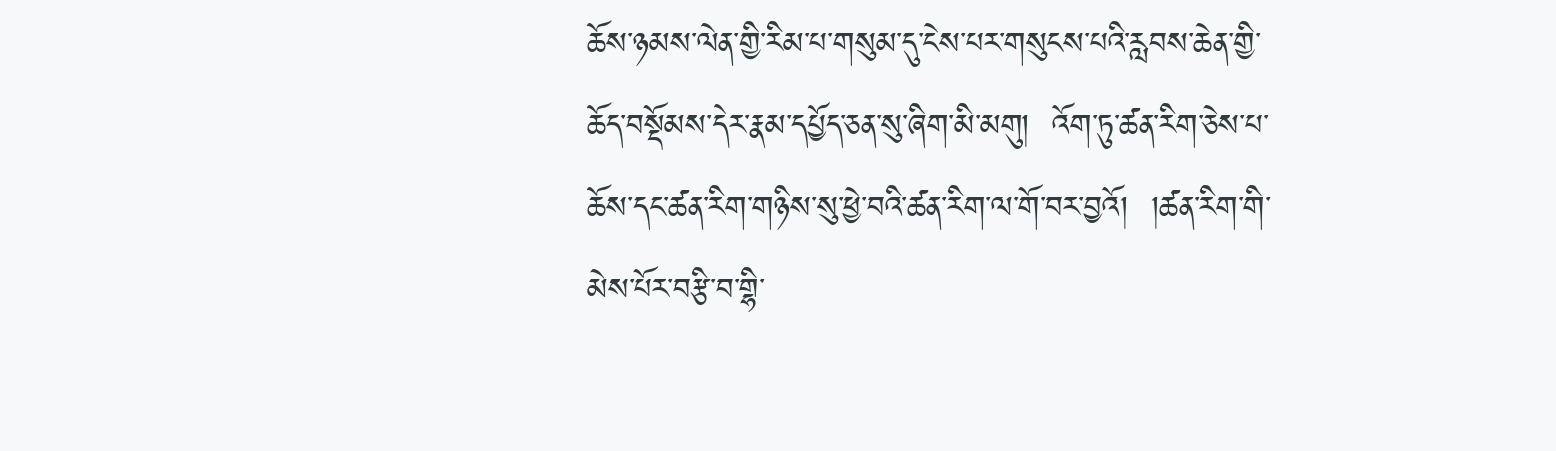ཆོས་ཉམས་ལེན་གྱི་རིམ་པ་གསུམ་དུ་ངེས་པར་གསུངས་པའི་རླབས་ཆེན་གྱི་ཆོད་བསྡོམས་དེར་རྣམ་དཔྱོད་ཅན་སུ་ཞིག་མི་མགུ།  འོག་ཏུ་ཚན་རིག་ཅེས་པ་ཆོས་དང་ཚན་རིག་གཉིས་སུ་ཕྱེ་བའི་ཚན་རིག་ལ་གོ་བར་བྱའོ།  །ཚན་རིག་གི་མེས་པོར་བརྩི་བ་གྷི་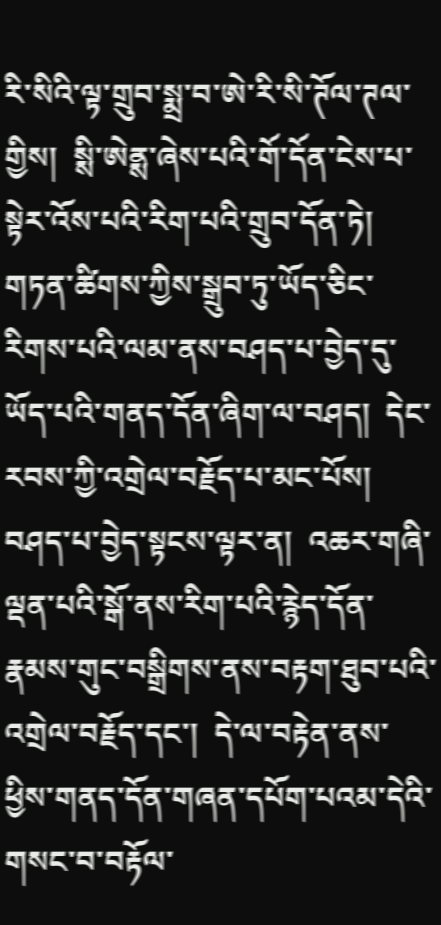རི་སིའི་ལྟ་གྲུབ་སྨྲ་བ་ཨེ་རི་སི་ཊོལ་ཊལ་གྱིས།  སྶི་ཨེནྶ་ཞེས་པའི་གོ་དོན་ངེས་པ་སྟེར་འོས་པའི་རིག་པའི་གྲུབ་དོན་ཏེ།  གཏན་ཚིགས་ཀྱིས་སྒྲུབ་ཏུ་ཡོད་ཅིང་རིགས་པའི་ལམ་ནས་བཤད་པ་བྱེད་དུ་ཡོད་པའི་གནད་དོན་ཞིག་ལ་བཤད།  དེང་རབས་ཀྱི་འགྲེལ་བརྗོད་པ་མང་པོས།  བཤད་པ་བྱེད་སྟངས་ལྟར་ན།  འཆར་གཞི་ལྡན་པའི་སྒོ་ནས་རིག་པའི་རྙེད་དོན་རྣམས་གུང་བསྒྲིགས་ནས་བརྟག་ཐུབ་པའི་འགྲེལ་བརྗོད་དང་།  དེ་ལ་བརྟེན་ནས་ཕྱིས་གནད་དོན་གཞན་དཔོག་པའམ་དེའི་གསང་བ་བརྟོལ་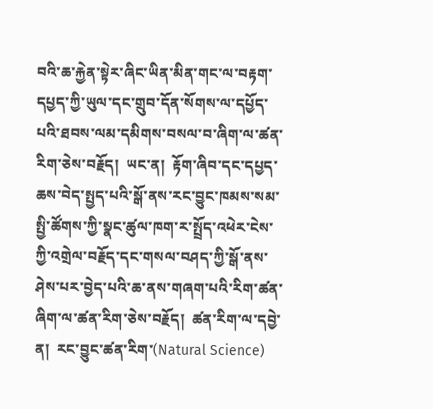བའི་ཆ་རྐྱེན་སྟེར་ཞིང་ཡིན་མིན་གང་ལ་བརྟག་དཔྱད་ཀྱི་ཡུལ་དང་གྲུབ་དོན་སོགས་ལ་དཔྱོད་པའི་ཐབས་ལམ་དམིགས་བསལ་བ་ཞིག་ལ་ཚན་རིག་ཅེས་བརྗོད།  ཡང་ན།  རྟོག་ཞིབ་དང་དཔྱད་ཆས་བེད་སྤྱད་པའི་སྒོ་ནས་རང་བྱུང་ཁམས་སམ་སྤྱི་ཚོགས་ཀྱི་སྣང་ཚུལ་ཁག་ར་སྤྲོད་འཕེར་ངེས་ཀྱི་འགྲེལ་བརྗོད་དང་གསལ་བཤད་ཀྱི་སྒོ་ནས་ཤེས་པར་བྱེད་པའི་ཆ་ནས་གཞག་པའི་རིག་ཚན་ཞིག་ལ་ཚན་རིག་ཅེས་བརྗོད།  ཚན་རིག་ལ་དབྱེ་ན།  རང་བྱུང་ཚན་རིག་(Natural Science)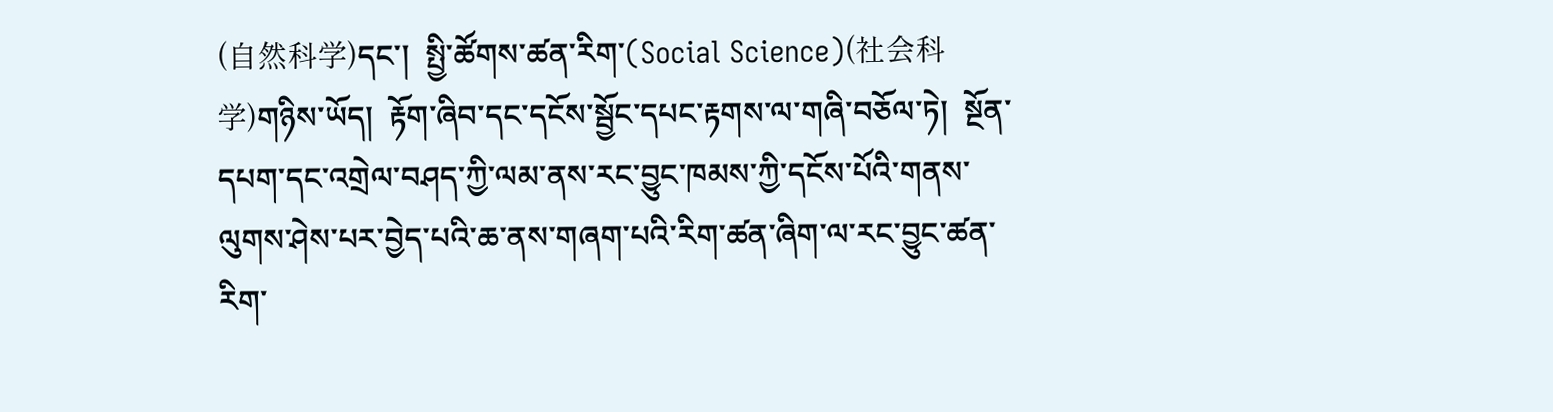(自然科学)དང་།  སྤྱི་ཚོགས་ཚན་རིག་(Social Science)(社会科学)གཉིས་ཡོད།  རྟོག་ཞིབ་དང་དངོས་སྦྱོང་དཔང་རྟགས་ལ་གཞི་བཅོལ་ཏེ།  སྔོན་དཔག་དང་འགྲེལ་བཤད་ཀྱི་ལམ་ནས་རང་བྱུང་ཁམས་ཀྱི་དངོས་པོའི་གནས་ལུགས་ཤེས་པར་བྱེད་པའི་ཆ་ནས་གཞག་པའི་རིག་ཚན་ཞིག་ལ་རང་བྱུང་ཚན་རིག་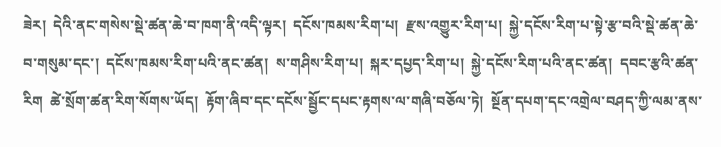ཟེར།  དེའི་ནང་གསེས་སྡེ་ཚན་ཆེ་བ་ཁག་ནི་འདི་ལྟར།  དངོས་ཁམས་རིག་པ།  རྫས་འགྱུར་རིག་པ།  སྐྱེ་དངོས་རིག་པ་སྟེ་རྩ་བའི་སྡེ་ཚན་ཆེ་བ་གསུམ་དང་།  དངོས་ཁམས་རིག་པའི་ནང་ཚན།  ས་གཤིས་རིག་པ།  སྐར་དཔྱད་རིག་པ།  སྐྱེ་དངོས་རིག་པའི་ནང་ཚན།  དབང་རྩའི་ཚན་རིག  ཚེ་སྲོག་ཚན་རིག་སོགས་ཡོད།  རྟོག་ཞིབ་དང་དངོས་སྦྱོང་དཔང་རྟགས་ལ་གཞི་བཅོལ་ཏེ།  སྔོན་དཔག་དང་འགྲེལ་བཤད་ཀྱི་ལམ་ནས་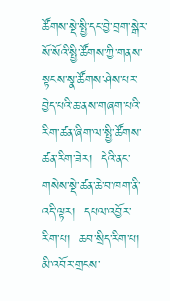ཚོགས་སྡེ་སྤྱི་དང་བྱེ་བྲག་སྒེར་སོ་སོའི་སྤྱི་ཚོགས་ཀྱི་གནས་སྟངས་སྣ་ཚོགས་ཤེས་པར་བྱེད་པའི་ཆ་ནས་གཞག་པའི་རིག་ཚན་ཞིག་ལ་སྤྱི་ཚོགས་ཚན་རིག་ཟེར།  དེའི་ནང་གསེས་སྡེ་ཚན་ཆེ་བ་ཁག་ནི་འདི་ལྟར།  དཔལ་འབྱོར་རིག་པ།  ཆབ་སྲིད་རིག་པ།  མི་འབོར་གྲངས་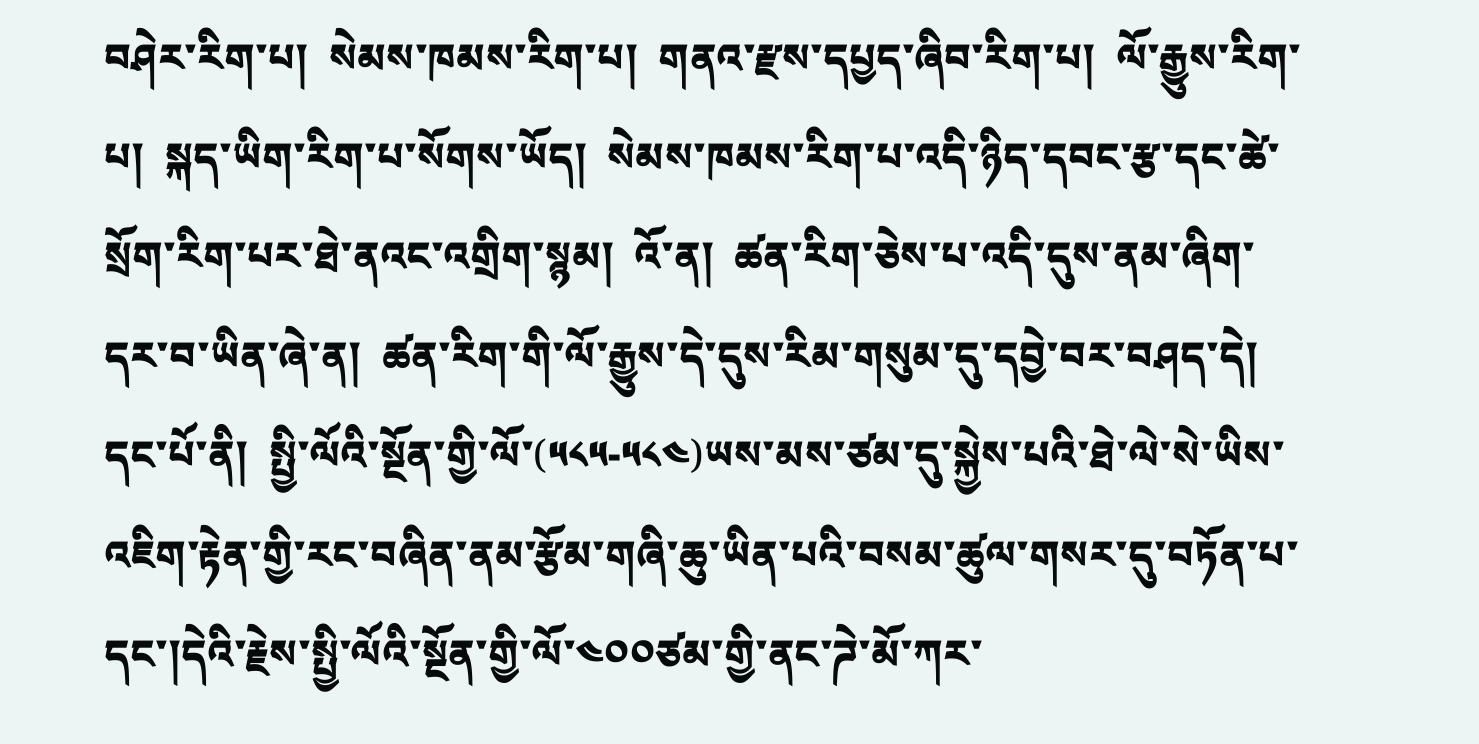བཤེར་རིག་པ།  སེམས་ཁམས་རིག་པ།  གནའ་རྫས་དཔྱད་ཞིབ་རིག་པ།  ལོ་རྒྱུས་རིག་པ།  སྐད་ཡིག་རིག་པ་སོགས་ཡོད།  སེམས་ཁམས་རིག་པ་འདི་ཉིད་དབང་རྩ་དང་ཚེ་སྲོག་རིག་པར་ཐེ་ནའང་འགྲིག་སྙམ།  འོ་ན།  ཚན་རིག་ཅེས་པ་འདི་དུས་ནམ་ཞིག་དར་བ་ཡིན་ཞེ་ན།  ཚན་རིག་གི་ལོ་རྒྱུས་དེ་དུས་རིམ་གསུམ་དུ་དབྱེ་བར་བཤད་དེ།  དང་པོ་ནི།  སྤྱི་ལོའི་སྔོན་གྱི་ལོ་(༥༨༥-༥༨༤)ཡས་མས་ཙམ་དུ་སྐྱེས་པའི་ཐེ་ལེ་སེ་ཡིས་འཇིག་རྟེན་གྱི་རང་བཞིན་ནམ་རྩོམ་གཞི་ཆུ་ཡིན་པའི་བསམ་ཚུལ་གསར་དུ་བཏོན་པ་དང་།དེའི་རྗེས་སྤྱི་ལོའི་སྔོན་གྱི་ལོ་༤༠༠ཙམ་གྱི་ནང་ཌེ་མོ་ཀར་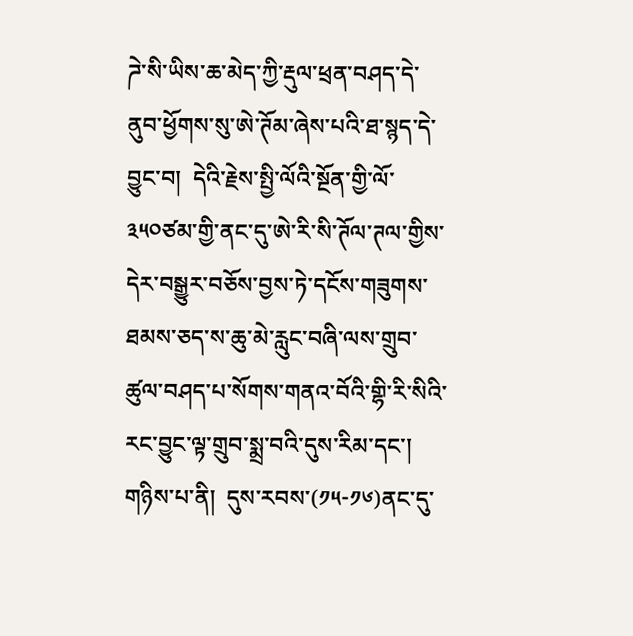ཌེ་སི་ཡིས་ཆ་མེད་ཀྱི་རྡུལ་ཕྲན་བཤད་དེ་ནུབ་ཕྱོགས་སུ་ཨེ་ཊོམ་ཞེས་པའི་ཐ་སྙད་དེ་བྱུང་བ།  དེའི་རྗེས་སྤྱི་ལོའི་སྔོན་གྱི་ལོ་༣༥༠ཙམ་གྱི་ནང་དུ་ཨེ་རི་སི་ཊོལ་ཊལ་གྱིས་དེར་བསྒྱུར་བཅོས་བྱས་ཏེ་དངོས་གཟུགས་ཐམས་ཅད་ས་ཆུ་མེ་རླུང་བཞི་ལས་གྲུབ་ཚུལ་བཤད་པ་སོགས་གནའ་བོའི་གྷི་རི་སིའི་རང་བྱུང་ལྟ་གྲུབ་སྨྲ་བའི་དུས་རིམ་དང་།  གཉིས་པ་ནི།  དུས་རབས་(༡༥-༡༦)ནང་དུ་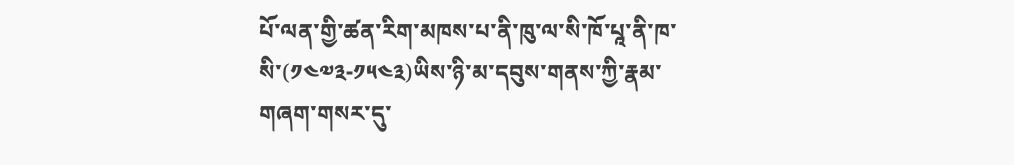པོ་ལན་གྱི་ཚན་རིག་མཁས་པ་ནི་ཁུ་ལ་སི་ཁོ་པཱ་ནི་ཁ་སི་(༡༤༧༣-༡༥༤༣)ཡིས་ཉི་མ་དབུས་གནས་ཀྱི་རྣམ་གཞག་གསར་དུ་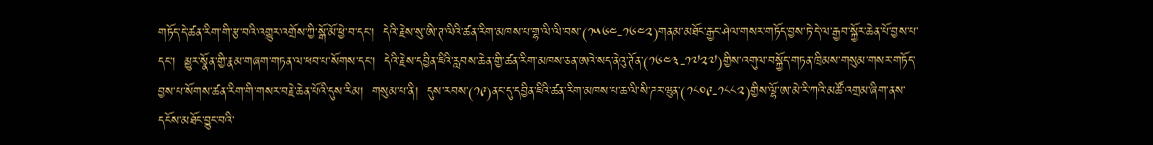གཏོད་དེ་ཚན་རིག་གི་རྩ་བའི་འགྱུར་འགྲོས་ཀྱི་སྒོ་མོ་ཕྱེ་བ་དང་།  དེའི་རྗེས་སུ་ཨི་ཊ་ལིའི་ཚན་རིག་མཁས་པ་གྷ་ལི་ལི་བས་(༡༥༦༤-༡༦༤༢)གནམ་མཐོང་རྒྱང་ཤེལ་གསར་གཏོད་བྱས་ཏེ་དེ་ལ་རྒྱབ་སྐྱོར་ཆེན་པོ་བྱས་པ་དང་།  མྱུར་སྣོན་གྱི་རྣམ་གཞག་གཏན་ལ་ཕབ་པ་སོགས་དང་།  དེའི་རྗེས་དབྱིན་ཇིའི་རླབས་ཆེན་གྱི་ཚན་རིག་མཁས་ཅན་ཨའེ་སད་ནེའུ་ཊོན་(༡༦༤༣-༡༧༢༧)གྱིས་འགུལ་བསྐྱོད་གཏན་ཁྲིམས་གསུམ་གསར་གཏོད་བྱས་པ་སོགས་ཚན་རིག་གི་གསར་བརྗེ་ཆེན་པོའི་དུས་རིམ།  གསུམ་པ་ནི།  དུས་རབས་(༡༩)ནང་དུ་དབྱིན་ཇིའི་ཚན་རིག་མཁས་པ་ཆ་ལི་སི་ཌར་ཝུན་(༡༨༠༩-༡༨༨༢)གྱིས་ལྷོ་ཨ་མེ་རི་ཀའི་མཚོ་འགྲམ་ཞིག་ནས་དངོས་མཐོང་བྱུང་བའི་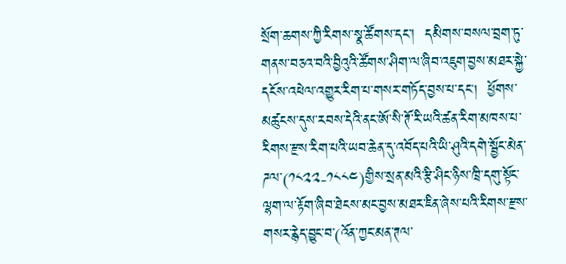སྲོག་ཆགས་ཀྱི་རིགས་སྣ་ཚོགས་དང་།  དམིགས་བསལ་བྲག་ཏུ་གནས་བཅའ་བའི་བྱིའུའི་ཚོགས་ཤིག་ལ་ཞིབ་འཇུག་བྱས་མཐར་སྐྱེ་དངོས་འཕེལ་འགྱུར་རིག་པ་གསར་གཏོད་བྱས་པ་དང།  ཕྱོགས་མཚུངས་དུས་རབས་དེའི་ནང་ཨོ་སི་ཊོ་རི་ཡའི་ཚན་རིག་མཁས་པ་རིགས་རྫས་རིག་པའི་ཡབ་ཆེན་དུ་འབོད་པའི་ཡི་ཤུའི་དགེ་སྦྱོང་མེན་ཌལ་(༡༨༢༢-༡༨༨༤)གྱིས་སྲན་མའི་རྩི་ཤིང་ཉིས་ཁྲི་དགུ་སྟོང་ལྷག་ལ་རྟོག་ཞིབ་ཐེངས་མང་བྱས་མཐར་ཇིན་ཞེས་པའི་རིགས་རྫས་གསར་རྙེད་བྱུང་བ་(འོན་ཀྱང་མན་ཊལ་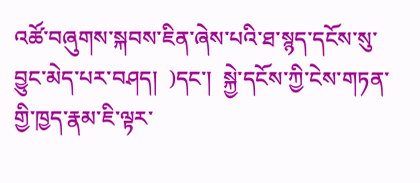འཚོ་བཞུགས་སྐབས་ཇིན་ཞེས་པའི་ཐ་སྙད་དངོས་སུ་བྱུང་མེད་པར་བཤད།  )དང་།  སྐྱེ་དངོས་ཀྱི་ངེས་གཏན་གྱི་ཁྱད་རྣམ་ཇི་ལྟར་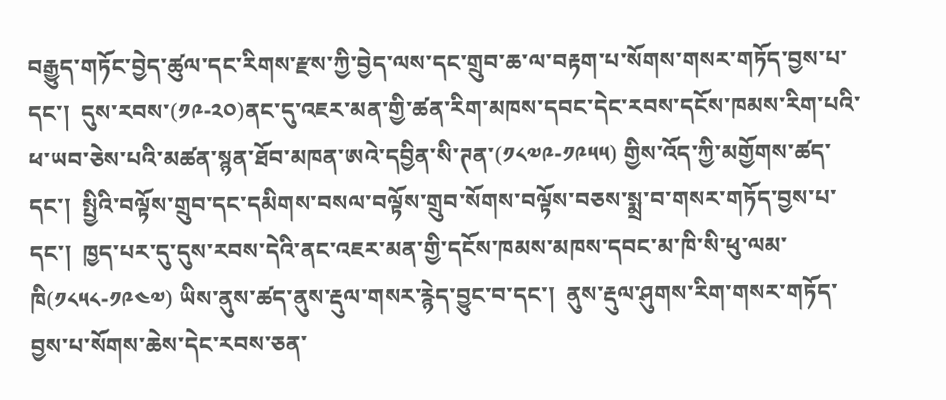བརྒྱུད་གཏོང་བྱེད་ཚུལ་དང་རིགས་རྫས་ཀྱི་བྱེད་ལས་དང་གྲུབ་ཆ་ལ་བརྟག་པ་སོགས་གསར་གཏོད་བྱས་པ་དང་།  དུས་རབས་(༡༩-༢༠)ནང་དུ་འཇར་མན་གྱི་ཚན་རིག་མཁས་དབང་དེང་རབས་དངོས་ཁམས་རིག་པའི་ཕ་ཡབ་ཅེས་པའི་མཚན་སྙན་ཐོབ་མཁན་ཨའེ་དབྱིན་སི་ཊན་(༡༨༧༩-༡༩༥༥) གྱིས་འོད་ཀྱི་མགྱོགས་ཚད་དང་།  སྤྱིའི་བལྟོས་གྲུབ་དང་དམིགས་བསལ་བལྟོས་གྲུབ་སོགས་བལྟོས་བཅས་སྨྲ་བ་གསར་གཏོད་བྱས་པ་དང་།  ཁྱད་པར་དུ་དུས་རབས་དེའི་ནང་འཇར་མན་གྱི་དངོས་ཁམས་མཁས་དབང་མ་ཁི་སི་ཕུ་ལམ་ཁི(༡༨༥༨-༡༩༤༧) ཡིས་ནུས་ཚད་ནུས་རྡུལ་གསར་རྙེད་བྱུང་བ་དང་།  ནུས་རྡུལ་ཤུགས་རིག་གསར་གཏོད་བྱས་པ་སོགས་ཆེས་དེང་རབས་ཅན་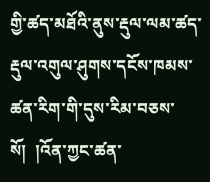གྱི་ཚད་མཐོའི་ནུས་རྡུལ་ལམ་ཚད་རྡུལ་འགུལ་ཤུགས་དངོས་ཁམས་ཚན་རིག་གི་དུས་རིམ་བཅས་སོ།  །འོན་ཀྱང་ཚན་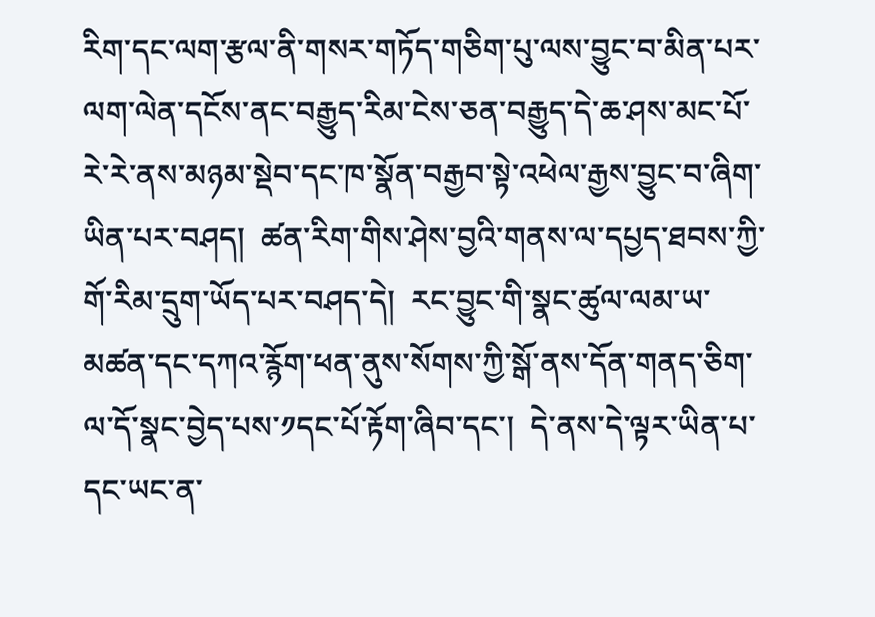རིག་དང་ལག་རྩལ་ནི་གསར་གཏོད་གཅིག་པུ་ལས་བྱུང་བ་མིན་པར་ལག་ལེན་དངོས་ནང་བརྒྱུད་རིམ་ངེས་ཅན་བརྒྱུད་དེ་ཆ་ཤས་མང་པོ་རེ་རེ་ནས་མཉམ་སྡེབ་དང་ཁ་སྣོན་བརྒྱབ་སྟེ་འཕེལ་རྒྱས་བྱུང་བ་ཞིག་ཡིན་པར་བཤད།  ཚན་རིག་གིས་ཤེས་བྱའི་གནས་ལ་དཔྱད་ཐབས་ཀྱི་གོ་རིམ་དྲུག་ཡོད་པར་བཤད་དེ།  རང་བྱུང་གི་སྣང་ཚུལ་ལམ་ཡ་མཚན་དང་དཀའ་རྙོག་ཕན་ནུས་སོགས་ཀྱི་སྒོ་ནས་དོན་གནད་ཅིག་ལ་དོ་སྣང་བྱེད་པས་༡དང་པོ་རྟོག་ཞིབ་དང་།  དེ་ནས་དེ་ལྟར་ཡིན་པ་དང་ཡང་ན་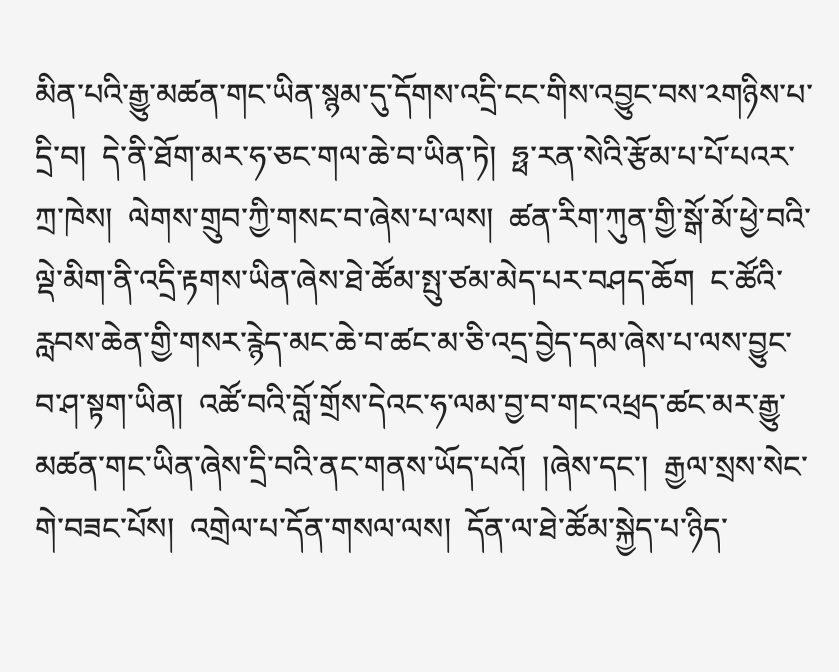མིན་པའི་རྒྱུ་མཚན་གང་ཡིན་སྙམ་དུ་དོགས་འདྲི་ངང་གིས་འབྱུང་བས་༢གཉིས་པ་དྲི་བ།  དེ་ནི་ཐོག་མར་ཧ་ཅང་གལ་ཆེ་བ་ཡིན་ཏེ།  ཧྥ་རན་སེའི་རྩོམ་པ་པོ་པའར་ཀྲ་ཁེས།  ལེགས་གྲུབ་ཀྱི་གསང་བ་ཞེས་པ་ལས།  ཚན་རིག་ཀུན་གྱི་སྒོ་མོ་ཕྱེ་བའི་ལྡེ་མིག་ནི་འདྲི་རྟགས་ཡིན་ཞེས་ཐེ་ཚོམ་སྤུ་ཙམ་མེད་པར་བཤད་ཆོག  ང་ཚོའི་རླབས་ཆེན་གྱི་གསར་རྙེད་མང་ཆེ་བ་ཚང་མ་ཅི་འདྲ་བྱེད་དམ་ཞེས་པ་ལས་བྱུང་བ་ཤ་སྟག་ཡིན།  འཚོ་བའི་བློ་གྲོས་དེའང་ཧ་ལམ་བྱ་བ་གང་འཕྲད་ཚང་མར་རྒྱུ་མཚན་གང་ཡིན་ཞེས་དྲི་བའི་ནང་གནས་ཡོད་པའོ།  །ཞེས་དང་།  རྒྱལ་སྲས་སེང་གེ་བཟང་པོས།  འགྲེལ་པ་དོན་གསལ་ལས།  དོན་ལ་ཐེ་ཚོམ་སྐྱེད་པ་ཉིད་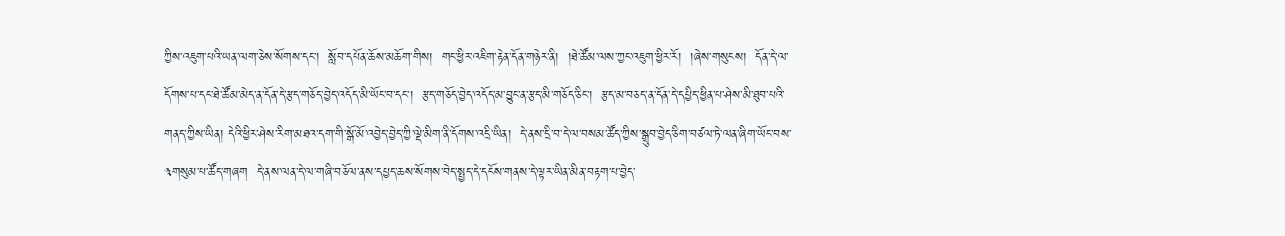ཀྱིས་འཇུག་པའི་ཡན་ལག་ཅེས་སོགས་དང་།  སློབ་དཔོན་ཆོས་མཆོག་གིས།  གང་ཕྱིར་འཇིག་རྟེན་དོན་གཉེར་ནི།  །ཐེ་ཚོམ་ལས་ཀྱང་འཇུག་ཕྱིར་རོ།  །ཞེས་གསུངས།  དོན་དེ་ལ་དོགས་པ་དང་ཐེ་ཚོམ་མེད་ན་དོན་དེ་རྩད་གཅོད་བྱེད་འདོད་མི་ཡོང་བ་དང་།  རྩད་གཅོད་བྱེད་འདོད་མ་བྱུང་ན་རྩད་མི་གཅོད་ཅིང་།  རྩད་མ་བཅད་ན་དོན་དེ་དཔྱིད་ཕྱིན་པ་ཤེས་མི་ཐུབ་པའི་གནད་ཀྱིས་ཡིན། དེའི་ཕྱིར་ཤེས་རིག་མཐའ་དག་གི་སྒོ་མོ་འབྱེད་བྱེད་ཀྱི་ལྡེ་མིག་ནི་དོགས་འདྲི་ཡིན།  དེ་ནས་དྲི་བ་དེ་ལ་བསམ་ཚོད་ཀྱིས་སྒྲུབ་བྱེད་ཅིག་བཙལ་ཏེ་ལན་ཞིག་ཡོང་བས་༣གསུམ་པ་ཚོད་གཞག  དེ་ནས་ལན་དེ་ལ་གཞི་བཅོལ་ནས་དཔྱད་ཆས་སོགས་བེད་སྤྱད་དེ་དངོས་གནས་དེ་ལྟར་ཡིན་མིན་བརྟག་པ་བྱེད་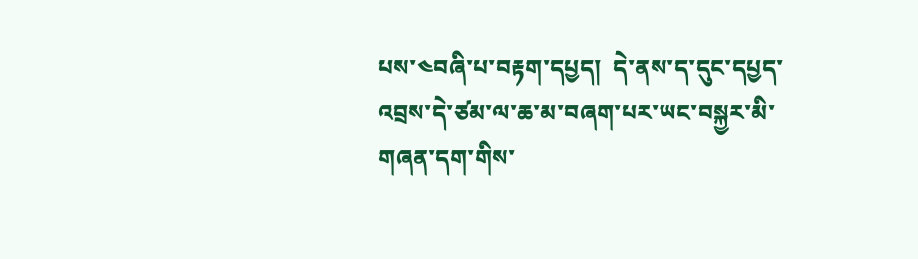པས་༤བཞི་པ་བརྟག་དཔྱད།  དེ་ནས་ད་དུང་དཔྱད་འབྲས་དེ་ཙམ་ལ་ཆ་མ་བཞག་པར་ཡང་བསྐྱར་མི་གཞན་དག་གིས་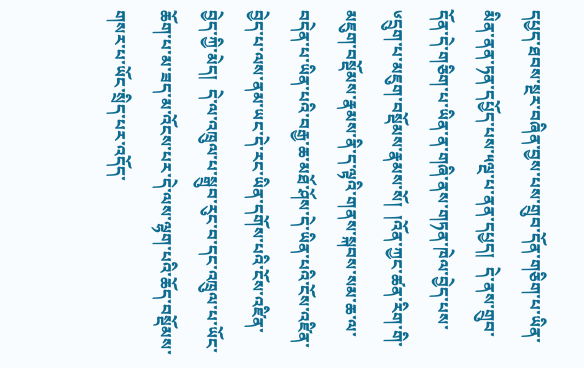དཔྱད་ཐབས་སྔར་བཞིན་བྱས་པས་གྲུབ་དོན་གཅིག་པ་ཡིན་མིན་ནན་ཏན་དཔྱོད་པས་༥ལྔ་པ་ནན་དཔྱད།  དེ་ནས་གྲུབ་དོན་དེ་གཅིག་པ་ཡིན་ན་གཞི་ནས་གཏན་ཁེལ་བྱེད་པས་༦དྲུག་པ་མཇུག་བསྡོམས་རྣམས་སོ།  །འོན་ཀྱང་ཚན་རིག་གི་མཇུག་བསྡོམས་རྣམས་ནི་ད་ལྟའི་གནས་སྐབས་སམ་ཆ་ལ་བདེན་པ་ཡིན་པའི་བརྒྱ་ཆ་མཐོ་ཤོས་དེ་ཡིན་པའི་ངོས་འཛིན་བྱེད་པ་ལས་ནམ་ཡང་དེ་རང་ཡིན་དགོས་པའི་ངོས་འཛིན་བྱེད་ཀྱི་མེད།  དེ་ལ་འཁྲུལ་པ་སྒྲུབ་རུང་བ་དང་འཁྲུལ་པ་ཡོང་ཆོག་པ་མ་ཟད་མ་འོངས་པར་དེ་ལས་ལྷག་པའི་ཆོད་བསྡོམས་གསར་པ་ཡོང་སྲིད་པར་འདོད་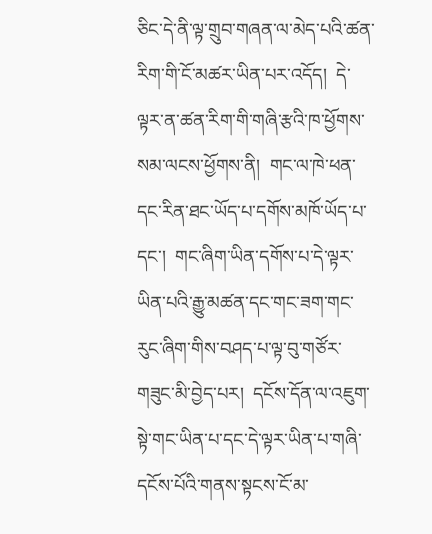ཅིང་དེ་ནི་ལྟ་གྲུབ་གཞན་ལ་མེད་པའི་ཚན་རིག་གི་ངོ་མཚར་ཡིན་པར་འདོད།  དེ་ལྟར་ན་ཚན་རིག་གི་གཞི་རྩའི་ཁ་ཕྱོགས་སམ་ལངས་ཕྱོགས་ནི།  གང་ལ་ཁེ་ཕན་དང་རིན་ཐང་ཡོད་པ་དགོས་མཁོ་ཡོད་པ་དང་།  གང་ཞིག་ཡིན་དགོས་པ་དེ་ལྟར་ཡིན་པའི་རྒྱུ་མཚན་དང་གང་ཟག་གང་རུང་ཞིག་གིས་བཤད་པ་ལྟ་བུ་གཙོར་གཟུང་མི་བྱེད་པར།  དངོས་དོན་ལ་འཇུག་སྟེ་གང་ཡིན་པ་དང་དེ་ལྟར་ཡིན་པ་གཞི་དངོས་པོའི་གནས་སྟངས་ངོ་མ་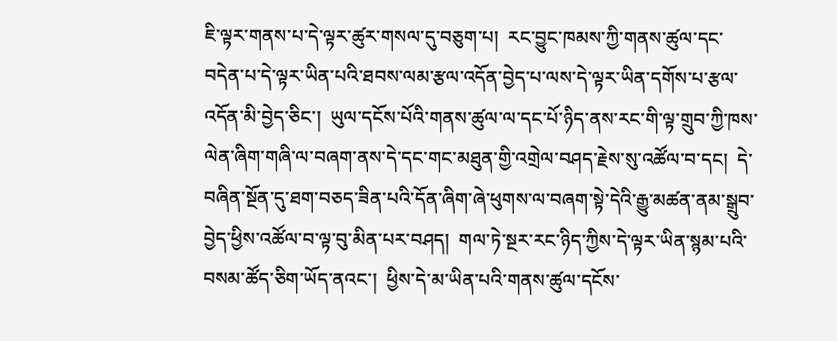ཇི་ལྟར་གནས་པ་དེ་ལྟར་ཚུར་གསལ་དུ་བཅུག་པ།  རང་བྱུང་ཁམས་ཀྱི་གནས་ཚུལ་དང་བདེན་པ་དེ་ལྟར་ཡིན་པའི་ཐབས་ལམ་རྩལ་འདོན་བྱེད་པ་ལས་དེ་ལྟར་ཡིན་དགོས་པ་རྩལ་འདོན་མི་བྱེད་ཅིང་།  ཡུལ་དངོས་པོའི་གནས་ཚུལ་ལ་དང་པོ་ཉིད་ནས་རང་གི་ལྟ་གྲུབ་ཀྱི་ཁས་ལེན་ཞིག་གཞི་ལ་བཞག་ནས་དེ་དང་གང་མཐུན་གྱི་འགྲེལ་བཤད་རྗེས་སུ་འཚོལ་བ་དང།  དེ་བཞིན་སྔོན་དུ་ཐག་བཅད་ཟིན་པའི་དོན་ཞིག་ཞེ་ཕུགས་ལ་བཞག་སྟེ་དེའི་རྒྱུ་མཚན་ནམ་སྒྲུབ་བྱེད་ཕྱིས་འཚོལ་བ་ལྟ་བུ་མིན་པར་བཤད།  གལ་ཏེ་སྔར་རང་ཉིད་ཀྱིས་དེ་ལྟར་ཡིན་སྙམ་པའི་བསམ་ཚོད་ཅིག་ཡོད་ནའང་།  ཕྱིས་དེ་མ་ཡིན་པའི་གནས་ཚུལ་དངོས་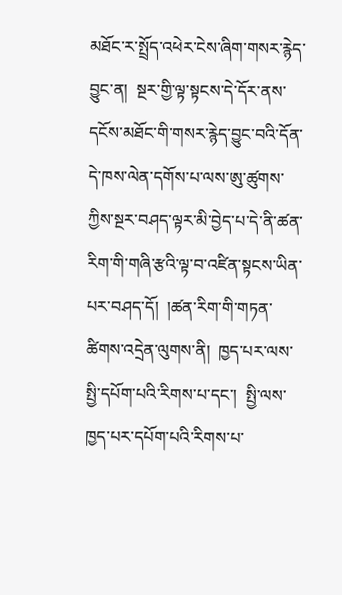མཐོང་ར་སྤྲོད་འཕེར་ངེས་ཞིག་གསར་རྙེད་བྱུང་ན།  སྔར་གྱི་ལྟ་སྟངས་དེ་དོར་ནས་དངོས་མཐོང་གི་གསར་རྙེད་བྱུང་བའི་དོན་དེ་ཁས་ལེན་དགོས་པ་ལས་ཨུ་ཚུགས་ཀྱིས་སྔར་བཤད་ལྟར་མི་བྱེད་པ་དེ་ནི་ཚན་རིག་གི་གཞི་རྩའི་ལྟ་བ་འཛིན་སྟངས་ཡིན་པར་བཤད་དོ།  །ཚན་རིག་གི་གཏན་ཚིགས་འདྲེན་ལུགས་ནི།  ཁྱད་པར་ལས་སྤྱི་དཔོག་པའི་རིགས་པ་དང་།  སྤྱི་ལས་ཁྱད་པར་དཔོག་པའི་རིགས་པ་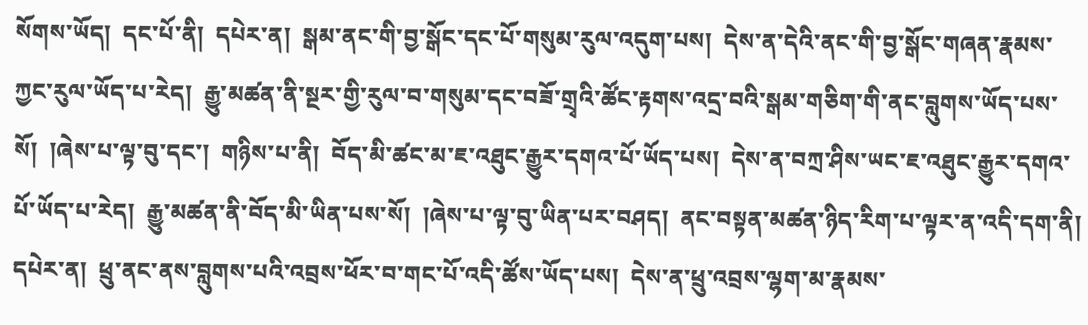སོགས་ཡོད།  དང་པོ་ནི།  དཔེར་ན།  སྒམ་ནང་གི་བྱ་སྒོང་དང་པོ་གསུམ་རུལ་འདུག་པས།  དེས་ན་དེའི་ནང་གི་བྱ་སྒོང་གཞན་རྣམས་ཀྱང་རུལ་ཡོད་པ་རེད།  རྒྱུ་མཚན་ནི་སྔར་གྱི་རུལ་བ་གསུམ་དང་བཟོ་གྲྭའི་ཚོང་རྟགས་འདྲ་བའི་སྒམ་གཅིག་གི་ནང་བླུགས་ཡོད་པས་སོ།  །ཞེས་པ་ལྟ་བུ་དང་།  གཉིས་པ་ནི།  བོད་མི་ཚང་མ་ཇ་འཐུང་རྒྱུར་དགའ་པོ་ཡོད་པས།  དེས་ན་བཀྲ་ཤིས་ཡང་ཇ་འཐུང་རྒྱུར་དགའ་པོ་ཡོད་པ་རེད།  རྒྱུ་མཚན་ནི་བོད་མི་ཡིན་པས་སོ།  །ཞེས་པ་ལྟ་བུ་ཡིན་པར་བཤད།  ནང་བསྟན་མཚན་ཉིད་རིག་པ་ལྟར་ན་འདི་དག་ནི།  དཔེར་ན།  ཕྲུ་ནང་ནས་བླུགས་པའི་འབྲས་ཕོར་བ་གང་པོ་འདི་ཚོས་ཡོད་པས།  དེས་ན་ཕྲུ་འབྲས་ལྷག་མ་རྣམས་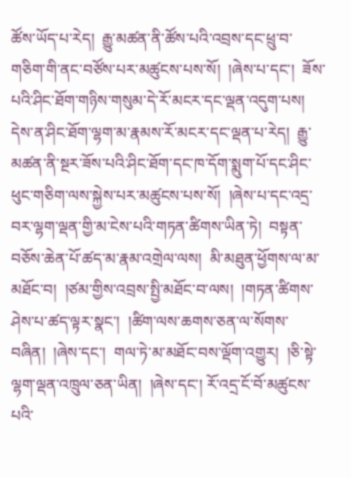ཚོས་ཡོད་པ་རེད།  རྒྱུ་མཚན་ནི་ཚོས་པའི་འབྲས་དང་ཕྲུ་བ་གཅིག་གི་ནང་བཙོས་པར་མཚུངས་པས་སོ།  །ཞེས་པ་དང་།  ཟོས་པའི་ཤིང་ཐོག་གཉིས་གསུམ་དེ་རོ་མངར་དང་ལྡན་འདུག་པས།  དེས་ན་ཤིང་ཐོག་ལྷག་མ་རྣམས་རོ་མངར་དང་ལྡན་པ་རེད།  རྒྱུ་མཚན་ནི་སྔར་ཟོས་པའི་ཤིང་ཐོག་དང་ཁ་དོག་སྨུག་པོ་དང་ཤིང་ཕུང་གཅིག་ལས་སྐྱེས་པར་མཚུངས་པས་སོ།  །ཞེས་པ་དང་འདྲ་བར་ལྷག་ལྡན་གྱི་མ་ངེས་པའི་གཏན་ཚིགས་ཡིན་ཏེ།  བསྟན་བཅོས་ཆེན་པོ་ཚད་མ་རྣམ་འགྲེལ་ལས།  མི་མཐུན་ཕྱོགས་ལ་མ་མཐོང་བ།  །ཙམ་གྱིས་འབྲས་སྤྱི་མཐོང་བ་ལས།  །གཏན་ཚིགས་ཤེས་པ་ཚད་ལྟར་སྣང་།  །ཚིག་ལས་ཆགས་ཅན་ལ་སོགས་བཞིན།  །ཞེས་དང་།  གལ་ཏེ་མ་མཐོང་བས་ལྡོག་འགྱུར།  །ཅི་སྟེ་ལྷག་ལྡན་འཁྲུལ་ཅན་ཡིན།  །ཞེས་དང་། རོ་འདྲ་ངོ་བོ་མཚུངས་པའི་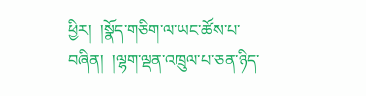ཕྱིར།  །སྣོད་གཅིག་ལ་ཡང་ཚོས་པ་བཞིན།  །ལྷག་ལྡན་འཁྲུལ་པ་ཅན་ཉིད་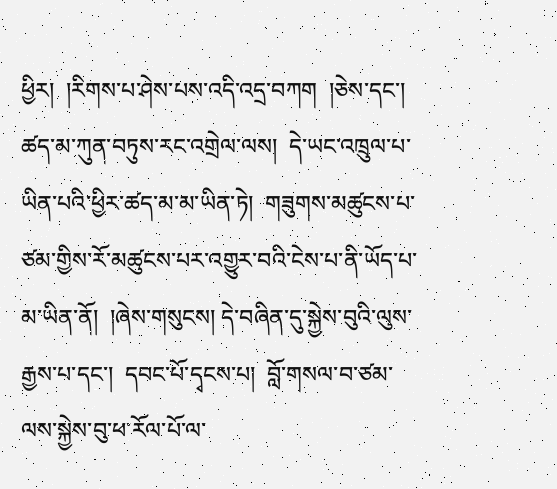ཕྱིར།  །རིགས་པ་ཤེས་པས་འདི་འདྲ་བཀག  །ཅེས་དང་།  ཚད་མ་ཀུན་བཏུས་རང་འགྲེལ་ལས།  དེ་ཡང་འཁྲུལ་པ་ཡིན་པའི་ཕྱིར་ཚད་མ་མ་ཡིན་ཏེ།  གཟུགས་མཚུངས་པ་ཙམ་གྱིས་རོ་མཚུངས་པར་འགྱུར་བའི་ངེས་པ་ནི་ཡོད་པ་མ་ཡིན་ནོ།  །ཞེས་གསུངས། དེ་བཞིན་དུ་སྐྱེས་བུའི་ལུས་རྒྱས་པ་དང་།  དབང་པོ་དྭངས་པ།  བློ་གསལ་བ་ཙམ་ལས་སྐྱེས་བུ་ཕ་རོལ་པོ་ལ་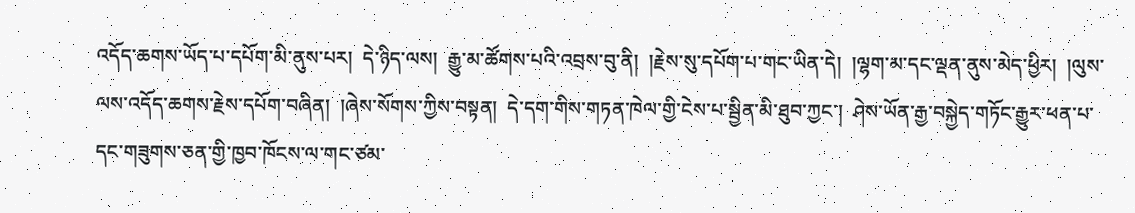འདོད་ཆགས་ཡོད་པ་དཔོག་མི་ནུས་པར།  དེ་ཉིད་ལས།  རྒྱུ་མ་ཚོགས་པའི་འབྲས་བུ་ནི།  །རྗེས་སུ་དཔོག་པ་གང་ཡིན་དེ།  །ལྷག་མ་དང་ལྡན་ནུས་མེད་ཕྱིར།  །ལུས་ལས་འདོད་ཆགས་རྗེས་དཔོག་བཞིན།  །ཞེས་སོགས་ཀྱིས་བསྟན།  དེ་དག་གིས་གཏན་ཁེལ་གྱི་ངེས་པ་སྦྱིན་མི་ཐུབ་ཀྱང་།  ཤེས་ཡོན་རྒྱ་བསྐྱེད་གཏོང་རྒྱུར་ཕན་པ་དང་གཟུགས་ཅན་གྱི་ཁྱབ་ཁོངས་ལ་གང་ཙམ་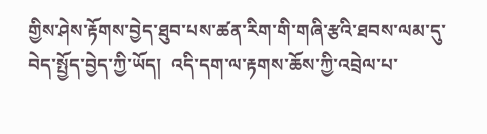གྱིས་ཤེས་རྟོགས་བྱེད་ཐུབ་པས་ཚན་རིག་གི་གཞི་རྩའི་ཐབས་ལམ་དུ་བེད་སྤྱོད་བྱེད་ཀྱི་ཡོད།  འདི་དག་ལ་རྟགས་ཆོས་ཀྱི་འབྲེལ་པ་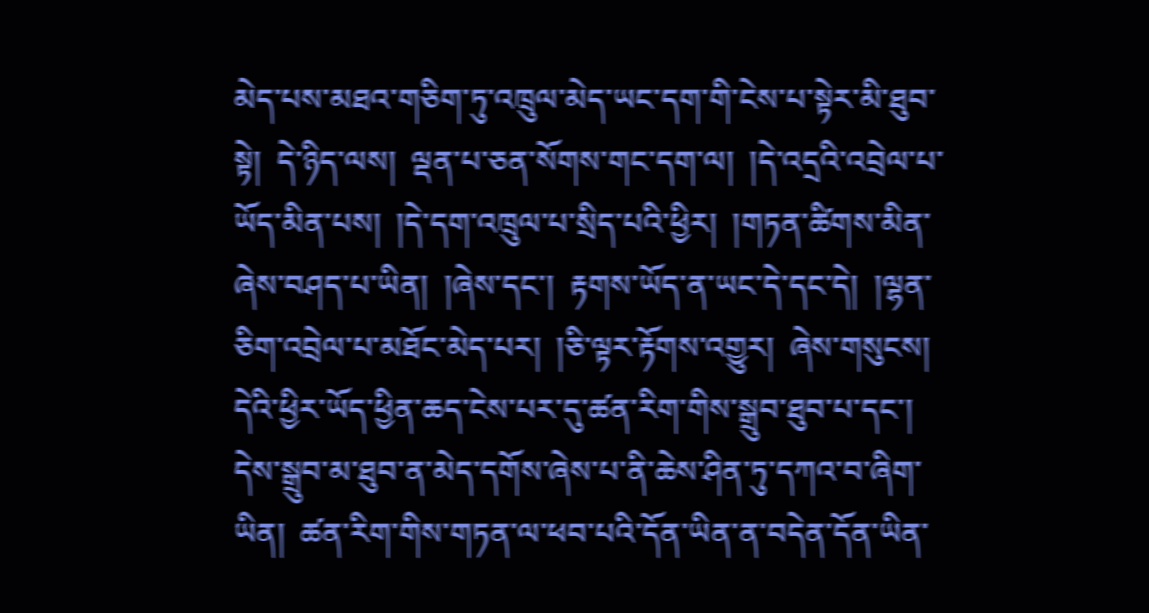མེད་པས་མཐའ་གཅིག་ཏུ་འཁྲུལ་མེད་ཡང་དག་གི་ངེས་པ་སྟེར་མི་ཐུབ་སྟེ།  དེ་ཉིད་ལས།  ལྡན་པ་ཅན་སོགས་གང་དག་ལ།  །དེ་འདྲའི་འབྲེལ་པ་ཡོད་མིན་པས།  །དེ་དག་འཁྲུལ་པ་སྲིད་པའི་ཕྱིར།  །གཏན་ཚིགས་མིན་ཞེས་བཤད་པ་ཡིན།  །ཞེས་དང་།  རྟགས་ཡོད་ན་ཡང་དེ་དང་དེ།  །ལྷན་ཅིག་འབྲེལ་པ་མཐོང་མེད་པར།  །ཅི་ལྟར་རྟོགས་འགྱུར།  ཞེས་གསུངས།  དེའི་ཕྱིར་ཡོད་ཕྱིན་ཆད་ངེས་པར་དུ་ཚན་རིག་གིས་སྒྲུབ་ཐུབ་པ་དང་།  དེས་སྒྲུབ་མ་ཐུབ་ན་མེད་དགོས་ཞེས་པ་ནི་ཆེས་ཤིན་ཏུ་དཀའ་བ་ཞིག་ཡིན།  ཚན་རིག་གིས་གཏན་ལ་ཕབ་པའི་དོན་ཡིན་ན་བདེན་དོན་ཡིན་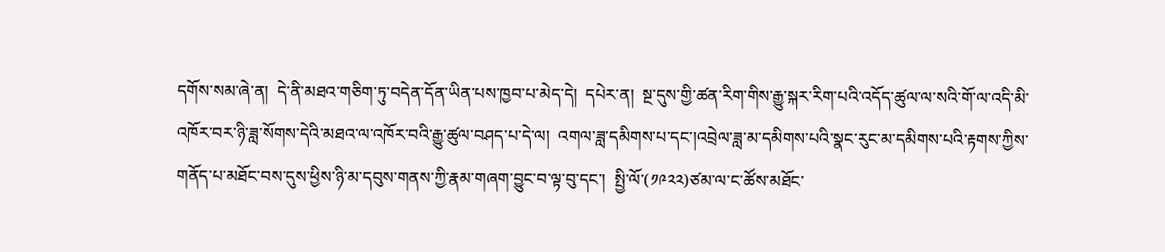དགོས་སམ་ཞེ་ན།  དེ་ནི་མཐའ་གཅིག་ཏུ་བདེན་དོན་ཡིན་པས་ཁྱབ་པ་མེད་དེ།  དཔེར་ན།  སྔ་དུས་གྱི་ཚན་རིག་གིས་རྒྱུ་སྐར་རིག་པའི་འདོད་ཚུལ་ལ་སའི་གོ་ལ་འདི་མི་འཁོར་བར་ཉི་ཟླ་སོགས་དེའི་མཐའ་ལ་འཁོར་བའི་རྒྱུ་ཚུལ་བཤད་པ་དེ་ལ།  འགལ་ཟླ་དམིགས་པ་དང་།འབྲེལ་ཟླ་མ་དམིགས་པའི་སྣང་རུང་མ་དམིགས་པའི་རྟགས་ཀྱིས་གནོད་པ་མཐོང་བས་དུས་ཕྱིས་ཉི་མ་དབུས་གནས་ཀྱི་རྣམ་གཞག་བྱུང་བ་ལྟ་བུ་དང་།  སྤྱི་ལོ་(༡༩༢༢)ཙམ་ལ་ང་ཚོས་མཐོང་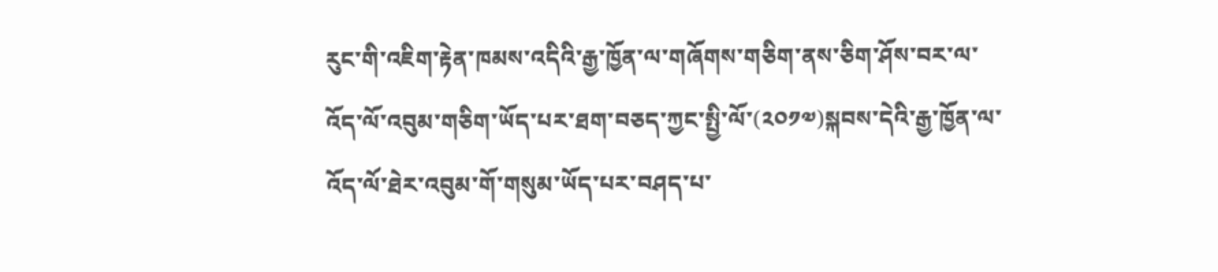རུང་གི་འཇིག་རྟེན་ཁམས་འདིའི་རྒྱ་ཁྱོན་ལ་གཞོགས་གཅིག་ནས་ཅིག་ཤོས་བར་ལ་འོད་ལོ་འབུམ་གཅིག་ཡོད་པར་ཐག་བཅད་ཀྱང་སྤྱི་ལོ་(༢༠༡༧)སྐབས་དེའི་རྒྱ་ཁྱོན་ལ་འོད་ལོ་ཐེར་འབུམ་གོ་གསུམ་ཡོད་པར་བཤད་པ་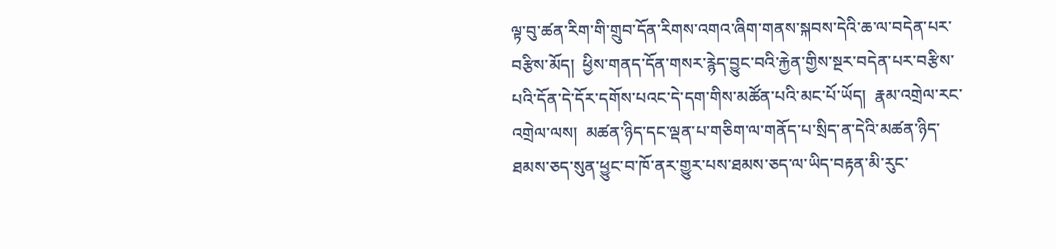ལྟ་བུ་ཚན་རིག་གི་གྲུབ་དོན་རིགས་འགའ་ཞིག་གནས་སྐབས་དེའི་ཆ་ལ་བདེན་པར་བརྩིས་མོད།  ཕྱིས་གནད་དོན་གསར་རྙེད་བྱུང་བའི་རྐྱེན་གྱིས་སྔར་བདེན་པར་བརྩིས་པའི་དོན་དེ་དོར་དགོས་པའང་དེ་དག་གིས་མཚོན་པའི་མང་པོ་ཡོད།  རྣམ་འགྲེལ་རང་འགྲེལ་ལས།  མཚན་ཉིད་དང་ལྡན་པ་གཅིག་ལ་གནོད་པ་སྲིད་ན་དེའི་མཚན་ཉིད་ཐམས་ཅད་སུན་ཕྱུང་བ་ཁོ་ནར་གྱུར་པས་ཐམས་ཅད་ལ་ཡིད་བརྟན་མི་རུང་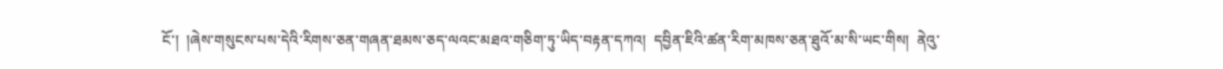ངོ་།  །ཞེས་གསུངས་པས་དེའི་རིགས་ཅན་གཞན་ཐམས་ཅད་ལའང་མཐའ་གཅིག་ཏུ་ཡིད་བརྟན་དཀའ།  དབྱིན་ཇིའི་ཚན་རིག་མཁས་ཅན་ཐུའོ་མ་སི་ཡང་གིས།  ནེའུ་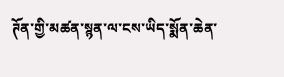ཊོན་གྱི་མཚན་སྙན་ལ་ངས་ཡིད་སྨོན་ཆེན་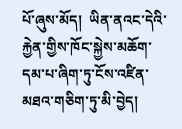པོ་ཞུས་མོད།  ཡིན་ནའང་དེའི་རྐྱེན་གྱིས་ཁོང་སྐྱེས་མཆོག་དམ་པ་ཞིག་ཏུ་ངོས་འཛིན་མཐའ་གཅིག་ཏུ་མི་བྱེད།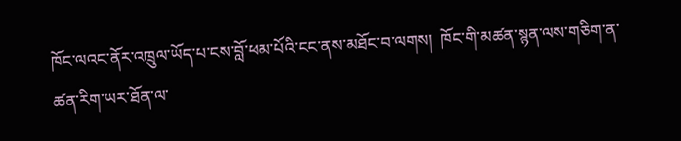ཁོང་ལའང་ནོར་འཁྲུལ་ཡོད་པ་ངས་བློ་ཕམ་པོའི་ངང་ནས་མཐོང་བ་ལགས།  ཁོང་གི་མཚན་སྙན་ལས་གཅིག་ན་ཚན་རིག་ཡར་ཐོན་ལ་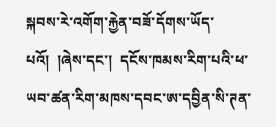སྐབས་རེ་འགོག་རྐྱེན་བཟོ་དོགས་ཡོད་པའོ།  །ཞེས་དང་།  དངོས་ཁམས་རིག་པའི་ཕ་ཡབ་ཚན་རིག་མཁས་དབང་ཨ་དབྱིན་སི་ཊན་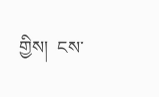གྱིས།  ངས་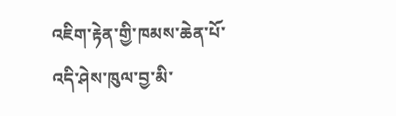འཇིག་རྟེན་གྱི་ཁམས་ཆེན་པོ་འདི་ཤེས་ཁུལ་བྱ་མི་